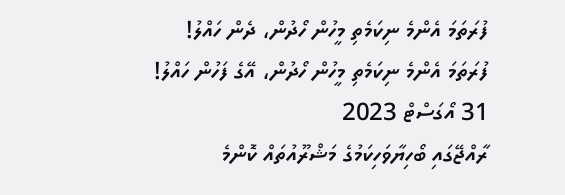ފުރަތަމަ އެންމެ ނިކަމެތި މީހުން ހޯދުން، ދެން ހައްލު!
ފުރަތަމަ އެންމެ ނިކަމެތި މީހުން ހޯދުން، އޭގެ ފަހުން ހައްލު!
31 އޯގަސްޓް 2023
ރާއްޖޭގައި ބޯހިޔާވަހިކަމުގެ މަޝްރޫއުތައް ކޮންމެ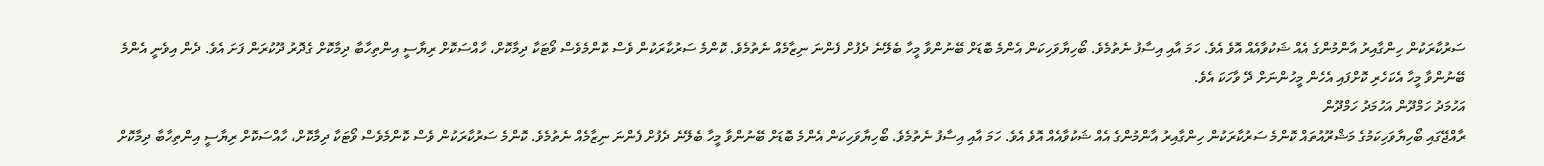ސަރުކާރަކުން ހިންގާއިރު އާންމުންގެ އެއް ޝަކުވާއެއް އޮވެ އެވެ. ހަމަ އާއި އިސާފު ނެތުމެވެ. ބޯހިޔާވަހިކަން އެންމެ ބޮޑަށް ބޭނުންވާ މީހާ ބެލޭނެ ދެފުށް ފެންނަ ނިޒާމެއް ނެތުމެވެ. ކޮންމެ ސަރުކާރަކުން ވެސް ކޮންމެވެސް ވޯޓަކާ ދިމާކޮށް، ހާއްސަކޮށް ރިޔާސީ އިންތިހާބާ ދިމާކޮށް ގެދޮރު ދޫކުރަން ފަށަ އެވެ. ދެން އިވެނީ އެންމެ ބޭނުންވާ މީހާ އެކަހެރި ކޮށްފައި އެހެން މީހުންނަށް ދޭ ވާހަކަ އެވެ.
އަހުމަދު ހަމްދޫން އަހުމަދު ހަމްދޫން
ރާއްޖޭގައި ބޯހިޔާވަހިކަމުގެ މަޝްރޫއުތައް ކޮންމެ ސަރުކާރަކުން ހިންގާއިރު އާންމުންގެ އެއް ޝަކުވާއެއް އޮވެ އެވެ. ހަމަ އާއި އިސާފު ނެތުމެވެ. ބޯހިޔާވަހިކަން އެންމެ ބޮޑަށް ބޭނުންވާ މީހާ ބެލޭނެ ދެފުށް ފެންނަ ނިޒާމެއް ނެތުމެވެ. ކޮންމެ ސަރުކާރަކުން ވެސް ކޮންމެވެސް ވޯޓަކާ ދިމާކޮށް، ހާއްސަކޮށް ރިޔާސީ އިންތިހާބާ ދިމާކޮށް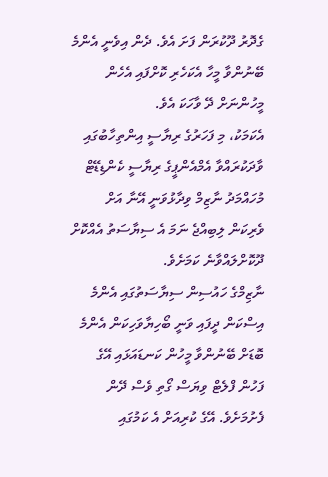ގެދޮރު ދޫކުރަން ފަށަ އެވެ. ދެން އިވެނީ އެންމެ ބޭނުންވާ މީހާ އެކަހެރި ކޮށްފައި އެހެން މީހުންނަށް ދޭ ވާހަކަ އެވެ.
އެކަމަކު، މި ފަހަރުގެ ރިޔާސީ އިންތިހާބުގައި ވާދަކުރައްވާ އެމްއެންޕީގެ ރިޔާސީ ކެންޑިޑޭޓް މުހައްމަދު ނާޒިމް ވިދާޅުވަނީ އޭނާ އަށް ވެރިކަން ލިބިއްޖެ ނަމަ އެ ސިޔާސަތު އެއްކޮށް ދޫކޮށްލައްވާނެ ކަމަށެވެ.
ނާޒިމްގެ ހައުސިން ސިޔާސަތުގައި އެންމެ އިސްކަން ދީފައި ވަނީ ބޯހިޔާވަހިކަން އެންމެ ބޮޑަށް ބޭނުންވާ މީހުން ކަނޑައަޅައި އޭގެ ފަހުން ފްލެޓް ވިޔަސް ގޯތި ވެސް ދޭން ފެށުމަށެވެ. އޭގެ ކުރިއަށް އެ ކަމުގައި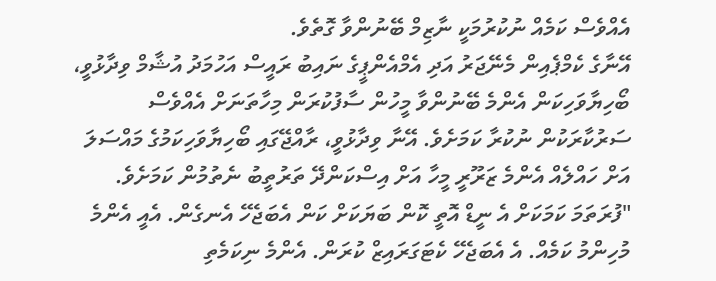އެއްވެސް ކަމެއް ނުކުރުމަކީ ނާޒިމް ބޭނުންވާ ގޮތެވެ.
އޭނާގެ ކެމްޕެއިން މެނޭޖަރު އަދި އެމްއެންޕީގެ ނައިބު ރައީސް އަހުމަދު އުޝާމް ވިދާޅުވީ، ބޯހިޔާވަހިކަން އެންމެ ބޭނުންވާ މީހުން ސާފުކުރަން މިހާތަނަށް އެއްވެސް ސަރުކާރަކުން ނުކުރާ ކަމަށެވެ. އޭނާ ވިދާޅުވީ، ރާއްޖޭގައި ބޯހިޔާވަހިކަމުގެ މައްސަލަ އަށް ހައްލެއް އެންމެ ޒަރޫރީ މީހާ އަށް އިސްކަންދޭ ތަރުތީބު ނެތުމުން ކަމަށެވެ.
"ފުރަތަމަ ކަމަކަށް އެ ނީޑް އޮތީ ކޮން ބަޔަކަށް ކަން އެބަޖެހޭ އެނގެން. އެއީ އެންމެ މުހިންމު ކަމެއް. އެ އެބަޖެހޭ ކެޓަގަރައިޒް ކުރަން. އެންމެ ނިކަމެތި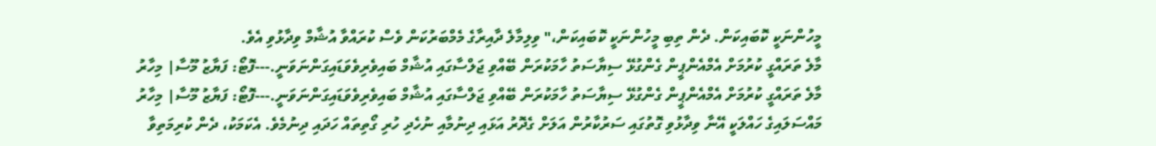މީހުންނަކީ ކޮބައިކަން. ދެން ތިބި މީހުންނަކީ ކޮބައިކަން،" ވިލިމާލެ ދާއިރާގެ މެމްބަރުކަން ވެސް ކުރައްވާ އުޝާމް ވިދާޅުވި އެވެ.
މާލެ ތަރައްގީ ކުރުމަށް އެމްއެންޕީން ގެންގުޅޭ ސިޔާސަތު ހާމަކުރަން ބޭއްވި ޖަލްސާގައި އުޝާމް ބައިވެރިވެވަޑައިގަންނަވަނީ.---ފޮޓޯ: ފަޔާޒު މޫސާ| މިހާރު
މާލެ ތަރައްގީ ކުރުމަށް އެމްއެންޕީން ގެންގުޅޭ ސިޔާސަތު ހާމަކުރަން ބޭއްވި ޖަލްސާގައި އުޝާމް ބައިވެރިވެވަޑައިގަންނަވަނީ.---ފޮޓޯ: ފަޔާޒު މޫސާ| މިހާރު
މައްސަލައިގެ ހައްލަކީ އޭނާ ވިދާޅުވި ގޮތުގައި ސަރުކާރުން އަލަށް ގެދޮރު އަޅައި ދިނުމާއި ނުހެދި ހުރި ގޯތިތައް ހަދައި ދިނުމެވެ. އެކަމަކު، ދެން ކުރިމަތިވާ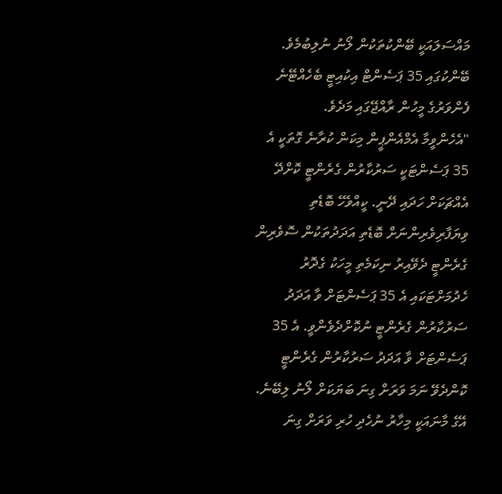މައްސަލައަކީ ބޭންކުތަކުން ލޯނު ނުލިބުމެވެ. ބޭންކުގައި 35 ޕަސެންޓް އިކުއިޓީ ބެހެއްޓޭނެ ފެންވަރުގެ މީހުން ރާއްޖޭގައި މަދެވެ.
"އެހެންވީމާ އެމްއެންޕީން މިކަން ކުރާނެ ގޮތަކީ އެ 35 ޕަސެންޓަކީ ސަރުކާރުން ގެރެންޓީ ކޮށްދޭ އެއްޗަކަށް ހަދައި ދޭނީ. ކީއްވެހޭ ބޮޑެތި ވިޔަފާރިވެރިންނަށް ބޮޑެތި އަދަދުތަކުން ސޮވެރިން ގެރެންޓީ ދެވޭއިރު ނިކަމެތި މީހަކު ގެދޮރު ހެދުމަށްޓަކައި އެ 35 ޕަސެންޓަށް ވާ އަދަދު ސަރުކާރުން ގެރެންޓީ ނުކޮށްދެވެންވީ. އެ 35 ޕަސެންޓަށް ވާ އަދަދު ސަރުކާރުން ގެރެންޓީ ކޮންދެވޭ ނަމަ ވަރަށް ގިނަ ބަޔަކަށް ލޯނު ލިބޭނެ. އޭގެ މާނައަކީ މިހާރު ނުހެދި ހުރި ވަރަށް ގިނަ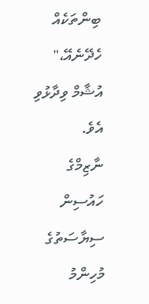ބިންތަކެއް ހެދޭނެއޭ،" އުޝާމް ވިދާޅުވި އެވެ.
ނާޒިމްގެ ހައުސިން ސިޔާސަތުގެ މުހިންމު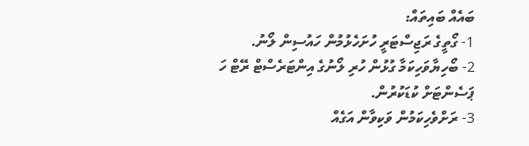ބައެއް ބައިތައް:
1- ގޯތީގެ ރަޖިސްޓަރީ ހުށަހެޅުމުން ހައުސިން ލޯނު.
2- ބޯހިޔާވަހިކަމާ ގުޅުން ހުރި ލޯނުގެ އިންޓަރެސްޓް ރޭޓް ހަ ޕަސެންޓަށް ކުޑަކުރުން.
3- ރަށްވެހިކަމުން ވަކިވާން އަގެއް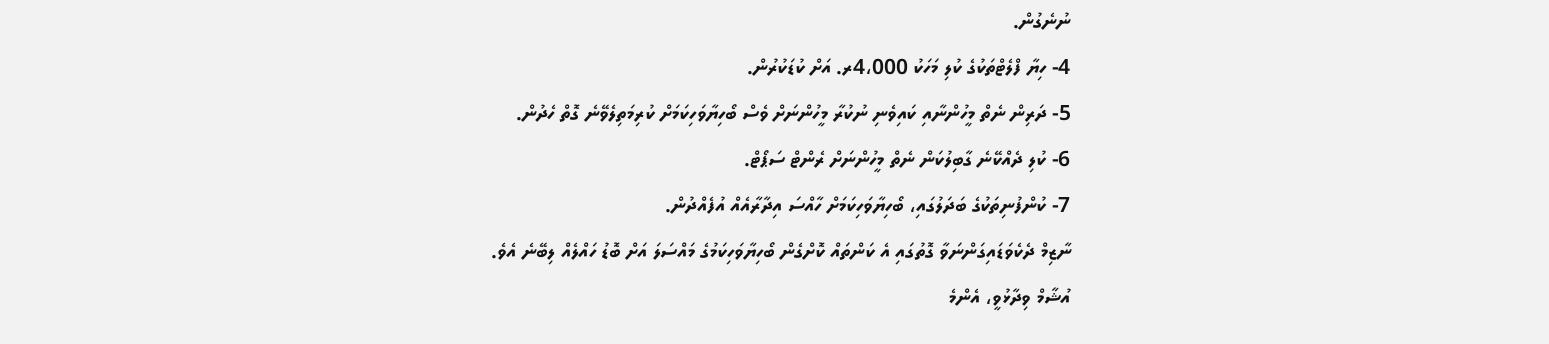ނުނެގުން.
4- ހިޔާ ފްލެޓްތަކުގެ ކުލި މަހަކު 4،000ރ. އަށް ކުޑަކުރުން.
5- ދަރިން ނެތް މީހުންނާއި ކައިވެނި ނުކުރާ މީހުންނަށް ވެސް ބޯހިޔާވަހިކަމަށް ކުރިމަތިލެވޭނެ ގޮތް ހެދުން.
6- ކުލި ދެއްކޭނެ ގާބިލުކަން ނެތް މީހުންނަށް ރެންޓް ސަޕޯޓް.
7- ކުންފުނިތަކުގެ ބަދަލުގައި، ބޯހިޔާވަހިކަމަށް ހާއްސަ އިދާރާއެއް އުފެއްދުން.
ނާޒިމް ދެކެވަޑައިގަންނަވާ ގޮތުގައި އެ ކަންތައް ކޮށްގެން ބޯހިޔާވަހިކަމުގެ މައްސަލަ އަށް ބޮޑު ހައްލެއް ލިބޭނެ އެވެ.
އުޝާމް ވިދާޅުވީ، އެންމެ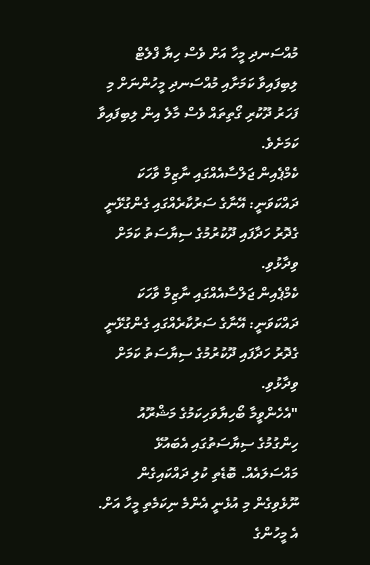މުއްސަނދި މީހާ އަށް ވެސް ހިޔާ ފްލެޓް ލިބިފައިވާ ކަމަށާއި މުއްސަނދި މީހުންނަށް މި ފަހަރު ދޫކުރި ގޯތިތައް ވެސް މާލެ އިން ލިބިފައިވާ ކަމަށެވެ.
ކެމްޕެއިން ޖަލްސާއެއްގައި ނާޒިމް ވާހަކަ ދައްކަވަނީ: އޭނާގެ ސަރުކާރެއްގައި ގެންގުޅޭނީ ގެދޮރު ހަދާފައި ދޫކުރުމުގެ ސިޔާސަތު ކަމަށް ވިދާޅުވި.
ކެމްޕެއިން ޖަލްސާއެއްގައި ނާޒިމް ވާހަކަ ދައްކަވަނީ: އޭނާގެ ސަރުކާރެއްގައި ގެންގުޅޭނީ ގެދޮރު ހަދާފައި ދޫކުރުމުގެ ސިޔާސަތު ކަމަށް ވިދާޅުވި.
"އެހެންވީމާ ބޯހިޔާވަހިކަމުގެ މަޝްރޫއު ހިންގުމުގެ ސިޔާސަތުގައި އެބައުޅޭ މައްސަލައެއް. ބޮޑެތި ކުލި ދައްކައިގެން ނޫޅެވިގެން މި އުޅެނީ އެންމެ ނިކަމެތި މީހާ އަށް. އެ މީހުންގެ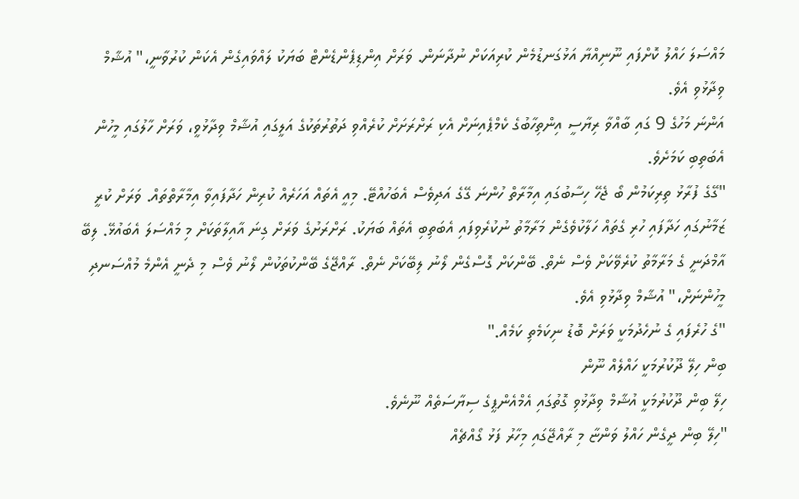މައްސަލަ ހައްލު ކޮށްފައި ނޫނިއްޔާ އަޅުގަނޑުމެން ކުރިއަކަށް ނުދާނަން. ވަރަށް އިންޑިޕެންޑެންޓް ބަޔަކު ލައްވައިގެން އެކަން ކުރުވާނީ،" އުޝާމް ވިދާޅުވި އެވެ.
އަންނަ މަހުގެ 9 ގައި ބާއްވާ ރިޔާސީ އިންތިހާބުގެ ކެމްޕެއިނަށް އެކި ރަށްރަށަށް ކުރެއްވި ދަތުރުތަކުގެ އަލީގައި އުޝާމް ވިދާޅުވީ، ވަރަށް ހާލުގައި މީހުން އެބަތިބި ކަމަށެވެ.
"ގޭގެ ފުރާޅު ތިރިކަމުން ބޯ ޖެހޭ ހިސާބުގައި އިމާރާތް ހުންނަ ގޭގެ އަދިވެސް އެބަހުއްޓޭ. މިއީ އެތައް އަހަރެއް ކުރިން ހަދާފައިވާ އިމާރާތްތައް. ވަރަށް ކުރީ ޒަމާނުގައި ހަދާފައި ހުރި ގެތައް ހަލާކުވެގެން މަރާމާތު ނުކުރެވިފައި އެބަތިބި އެތައް ބަޔަކު. ރަށްރަށުގެ ވަރަށް ގިނަ އާއިލާތަކަށް މި މައްސަލަ އެބައުޅޭ. ލިބޭ އާމްދަނީ ގެ މަރާމާތު ކުރެވޭކަށް ވެސް ނެތް. ބޭންކަށް ގޮސްގެން ލޯނު ލިބޭކަށް ނެތް. ރާއްޖޭގެ ބޭންކުތަކުން ލޯނު ވެސް މި ދެނީ އެންމެ މުއްސަނދި މީހުންނަށް،" އުޝާމް ވިދާޅުވި އެވެ.
"ގެ ހުރެފައި ގެ ނުހެދުމަކީ ވަރަށް ބޮޑު ނިކަމެތި ކަމެއް."
ބިން ހިލޭ ދޫކުރުމަކީ ހައްލެއް ނޫން
ހިލޭ ބިން ދޫކުރުމަކީ އުޝާމް ވިދާޅުވި ގޮތުގައި އެމްއެންޕީގެ ސިޔާސަތެއް ނޫނެވެ.
"ހިލޭ ބިން ދީގެން ހައްލު ވަންޏާ މި ރާއްޖޭގައި މިހާރު ފަޅު ގޯއްޗެއް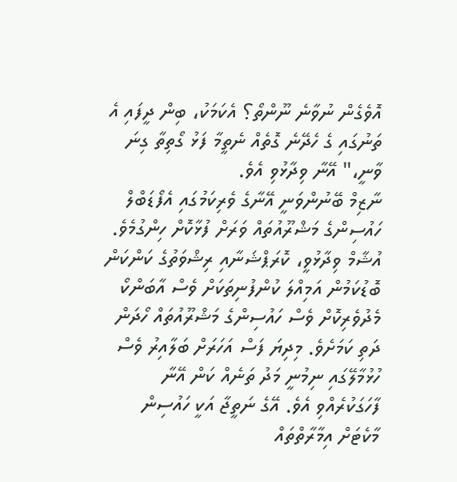އޮވެގެން ނުވާނެ ނޫންތޯ؟ އެކަމަކު، ބިން ދީފައި އެ ތަނުގައި ގެ ހެދޭނެ ގޮތެއް ނެތީމާ ފަޅު ގޯތިތާ ގިނަ ވާނީ،" އޭނާ ވިދާޅުވި އެވެ.
ނާޒިމް ބޭނުންވަނީ އޭނާގެ ވެރިކަމުގައި އެފޯޑަބްލް ހައުސިންގެ މަޝްރޫއުތައް ވަރަށް ފުޅާކޮށް ހިންގުމެވެ.
އުޝާމް ވިދާޅުވީ، ކޮރަޕްޝަނާއި ރިޝްވަތުގެ ކަންކަން ބޮޑުކަމުން އަމިއްލަ ކުންފުނިތަކަށް ވެސް އާބަންކޯ މެދުވެރިކޮށް ވެސް ހައުސިންގެ މަޝްރޫއުތައް ހޯދަން ދަތި ކަމަށެވެ. މިދިޔަ ފަސް އަހަރަށް ބަލާއިރު ވެސް ހުޅުމާލޭގައި ނިމުނީ މަދު ތަނެއް ކަން އޭނާ ފާހަގަކުރެއްވި އެވެ. އޭގެ ނަތީޖާ އަކީ ހައުސިން މާކެޓަށް އިމާރާތްތައް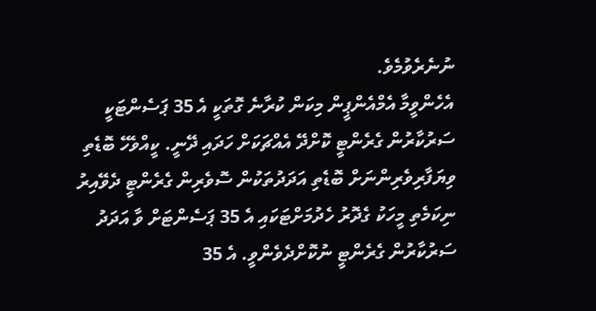ނުނެރެވުމެވެ.
އެހެންވީމާ އެމްއެންޕީން މިކަން ކުރާނެ ގޮތަކީ އެ 35 ޕަސެންޓަކީ ސަރުކާރުން ގެރެންޓީ ކޮށްދޭ އެއްޗަކަށް ހަދައި ދޭނީ. ކީއްވެހޭ ބޮޑެތި ވިޔަފާރިވެރިންނަށް ބޮޑެތި އަދަދުތަކުން ސޮވެރިން ގެރެންޓީ ދެވޭއިރު ނިކަމެތި މީހަކު ގެދޮރު ހެދުމަށްޓަކައި އެ 35 ޕަސެންޓަށް ވާ އަދަދު ސަރުކާރުން ގެރެންޓީ ނުކޮށްދެވެންވީ. އެ 35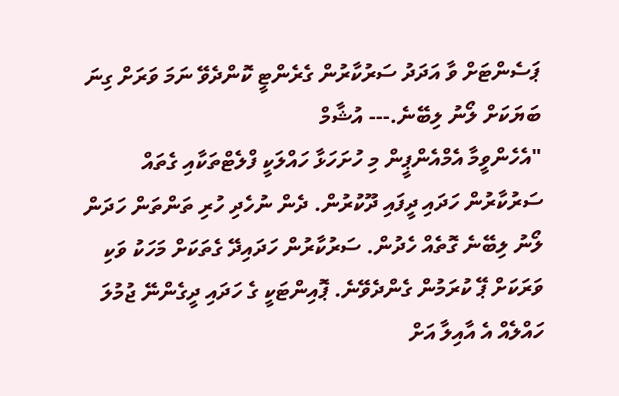ޕަސެންޓަށް ވާ އަދަދު ސަރުކާރުން ގެރެންޓީ ކޮންދެވޭ ނަމަ ވަރަށް ގިނަ ބަޔަކަށް ލޯނު ލިބޭނެ.--- އުޝާމް
"އެހެންވީމާ އެމްއެންޕީން މި ހުށަހަޅާ ހައްލަކީ ފްލެޓްތަކާއި ގެތައް ސަރުކާރުން ހަދައި ދީފައި ދޫކުރުން. ދެން ނުހެދި ހުރި ތަންތަން ހަދަން ލޯނު ލިބޭނެ ގޮތެއް ހެދުން. ސަރުކާރުން ހަދައިދޭ ގެތަކަށް މަހަކު ވަކި ވަރަކަށް ޕޭ ކުރަމުން ގެންދެވޭނެ. ޕޮއިންޓަކީ ގެ ހަދައި ދީގެންނޭ ޖުމުލަ ހައްލެއް އެ އާއިލާ އަށް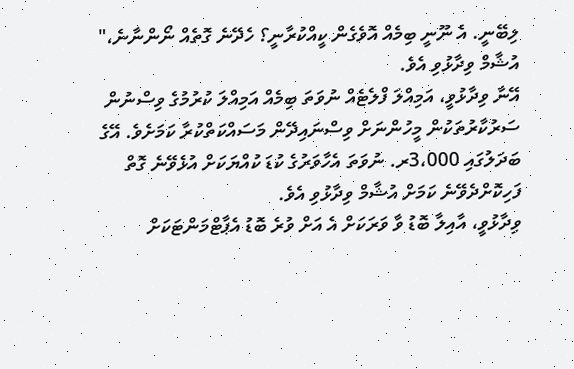ލިބޭނީ. އެ ނޫނީ ބިމެއް އޮވެގެން ކީއްކުރާނީ؟ ހެދޭނެ ގޮތެއް ނޯންނާނެ،" އުޝާމް ވިދާޅުވި އެވެ.
އޭނާ ވިދާޅުވީ، އަމިއްލަ ފްލެޓެއް ނުވަތަ ބިމެއް އަމިއްލަ ކުރުމުގެ ވިސްނުން ސަރުކާރުތަކުން މީހުންނަށް ވިސްނައިދޭން މަސައްކަތްކުރާ ކަމަށެވެ. އޭގެ ބަދަލުގައި 3،000ރ. ނުވަތަ އެހާވަރުގެ ކުޑަ ކުއްޔަކަށް އުޅެވޭނެ ގޮތް ފަހިކޮށްދެވޭނެ ކަމަށް އުޝާމް ވިދާޅުވި އެވެ.
ވިދާޅުވީ، އާއިލާ ބޮޑު ވާ ވަރަކަށް އެ އަށް ވުރެ ބޮޑު އެޕާޓްމަންޓަކަށް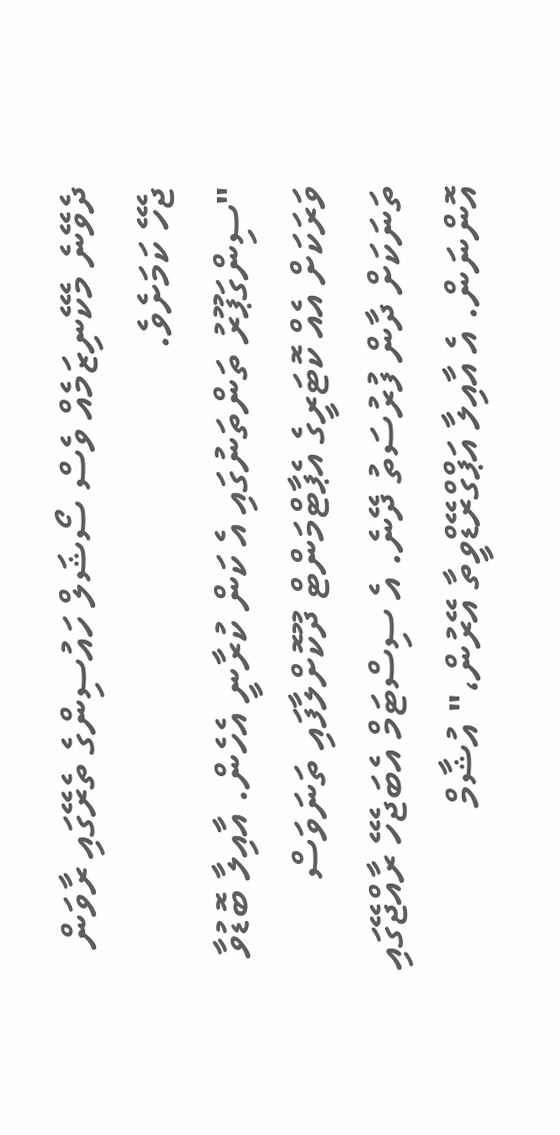ދެވޭނެ މެކޭނިޒަމެއް ވެސް ސޯޝަލް ހައުސިންގެ ތެރޭގައި ރާވަން ޖެހޭ ކަމަށެވެ.
"ސިންގަޕޫރު ތަންތަނުގައި އެ ކަން ކުރާނީ އެހެން. އާއިލާ ބޮޑުވާ ވަރަކަށް އެއް ކޮޓަރީގެ އެޕާޓްމަންޓް ދޫކޮށްލާފައި ތަނަވަސް ތަނަކަށް ދާން ފުރުސަތު ދޭނެ. އެ ސިސްޓަމް އެބަޖެހޭ ރާއްޖޭގައި އޮންނަން. އެ އާއިލާ އަޕްގްރޭޑްވީތާ އޭރުން،" އުޝާމް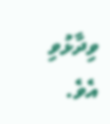ވިދާޅުވި އެވެ.